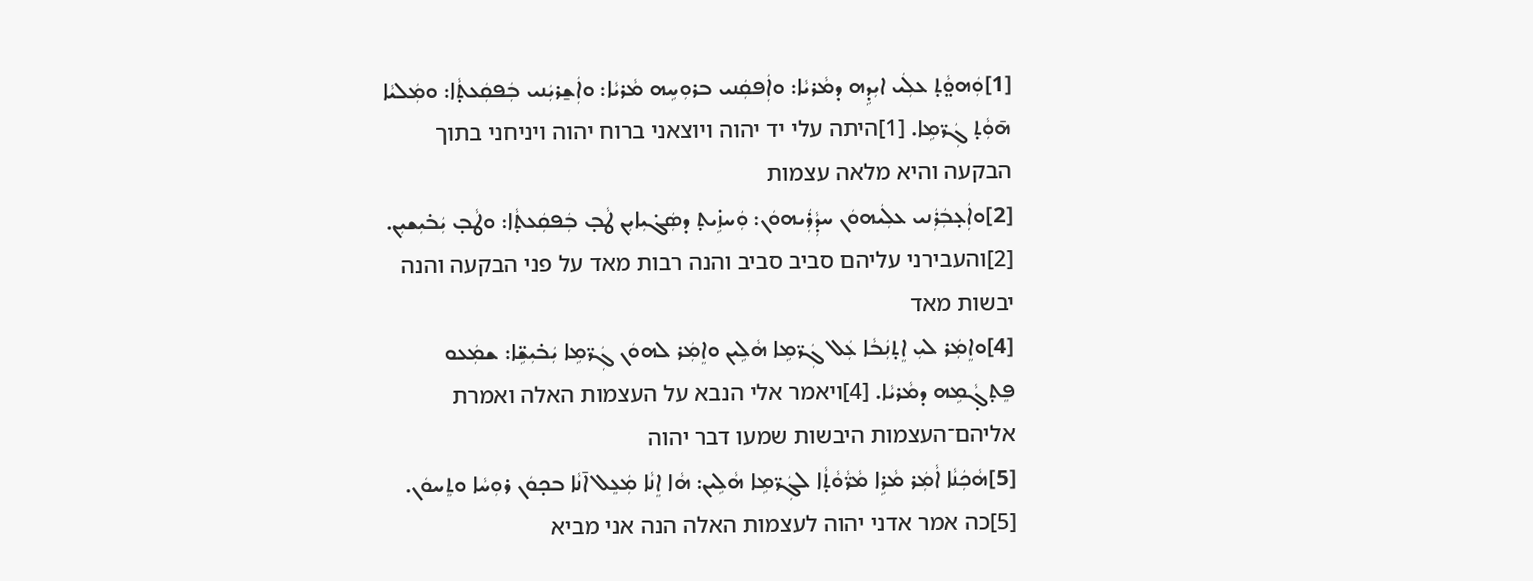[1]ܘܲܗܘ̤ܵܬ̣ ܥܠܲܝ ܐܝܼܕܹܗ ܕܡܵܪܝܵܐ: ܘܐܲܦܩܲܢܝ ܒܪܘܼܚܹܗ ܡܵܪܝܵܐ: ܘܐܲܫ̱ܪܝܲܢܝ ܒܲܦܩܲܥܬ̣ܵܐ: ܘܡܲܠܝܵܐ ܗ̄ܘܼܵܬ̣ ܓܲܪ̈ܡܹܐ. [1]היתה עלי יד יהוה ויוצאני ברוח יהוה ויניחני בתוך הבקעה והיא מלאה עצמות
[2]ܘܐܲܥ̣ܒܲܪܲܢܝ ܥܠܲܝܗܘܿܢ ܚܕܼܵܪܲܝܗܘܿܢ: ܘܲܚܙܹ̇ܝܬ̣ ܕܣܲܓ̇ܝܼܐܝܼܢ ܛܵܒ̣ ܒܲܦܩܲܥܬ̣ܵܐ: ܘܛܵܒ̣ ܝܲܒ̇ܝܼܫܝܼܢ. [2]והעבירני עליהם סביב סביב והנה רבות מאד על פני הבקעה והנה יבשות מאד
[4]ܘܐܸܡܲܪ ܠܝܼ ܐܸܬ̣ܢܲܒܵܐ ܥܲܠ ܓܲܪ̈ܡܹܐ ܗܵܠܹܝܢ ܘܐܸܡܲܪ ܠܗܘܿܢ ܓܲܪ̈ܡܹܐ ܝܲܒ̇ܝܼܫܹ̈ܐ: ܫܡܲܥܘ ܦܸܬ̣ܓ̣ܵܡܹܗ ܕܡܵܪܝܵܐ. [4]ויאמר אלי הנבא על העצמות האלה ואמרת אליהם־העצמות היבשות שמעו דבר יהוה
[5]ܗܵܟܲܢܵܐ ܐܵܡܲܪ ܡܵܪܹܐ ܡܵܪ̈ܵܘܵܬ̣ܵܐ ܠܓܲܪ̈ܡܹܐ ܗܵܠܹܝܢ: ܗܵܐ ܐܸܢܵܐ ܡܲܥܸܠ ܐ̄ܢܵܐ ܒܟ̣ܘܿܢ ܪܘܼܚܵܐ ܘܬܸܚܘܿܢ. [5]כה אמר אדני יהוה לעצמות האלה הנה אני מביא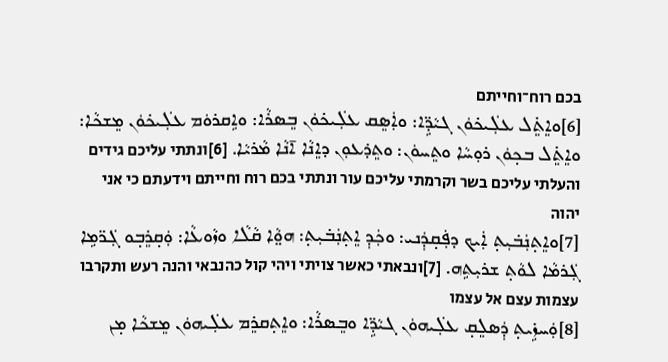בכם רוח־וחייתם
[6]ܘܐܸܬܸ̇ܠ ܥܠܲܝܟ̇ܘܿܢ ܓܝܵܕܹ̈ܐ: ܘܐܲܣܸܩ ܥܠܲܝܟ̇ܘܿܢ ܒܸܣܪܵܐ: ܘܐܹܩܪܘܿܡ ܥܠܲܝܟ̇ܘܿܢ ܡܸܫܟܵܐ: ܘܐܸܬܸ̇ܠ ܒܟ̣ܘܿܢ ܪܘܼܚܵܐ ܘܬܸܚܘܿܢ: ܘܬܸܕ̇ܥܘܼܢ ܕܐܸܢܵܐ ܐ̄ܢܵܐ ܡܵܪܝܵܐ. [6]ונתתי עליכם גידים והעלתי עליכם בשר וקרמתי עליכם עור ונתתי בכם רוח וחייתם וידעתם כי אני יהוה
[7]ܘܐܸܬ̣ܢܲܒ̇ܝܼܬ̣ ܐܲܝܟ ܕܦܲܩ̣ܕܲܢܝ: ܘܟܲܕܼ ܐܸܬ̣ܢܲܒ̇ܝܼܬ̣: ܗܘ̤ܵܐ ܩܵܠܵܐ ܘܙܵܘܥܵܐ: ܘܲܩ̣ܪܸܒ̣ܘ ܓܲܪ̈ܡܹܐ ܓܲܪܡܵܐ ܠܘܵܬ̣ ܫܪܝܼܬܹܗ. [7]ונבאתי כאשר צויתי ויהי קול כהנבאי והנה רעש ותקרבו עצמות עצם אל עצמו
[8]ܘܲܚܙܹ̇ܝܬ̣ ܕܲܣܠܸܩ̣ ܥܠܲܝܗܘܿܢ ܓܝܵܕܹ̈ܐ ܘܒܸܣܪܵܐ: ܘܐܸܬ̣ܩܪܸܡ ܥܠܲܝܗܘܿܢ ܡܸܫܟܵܐ ܡ̣ܢ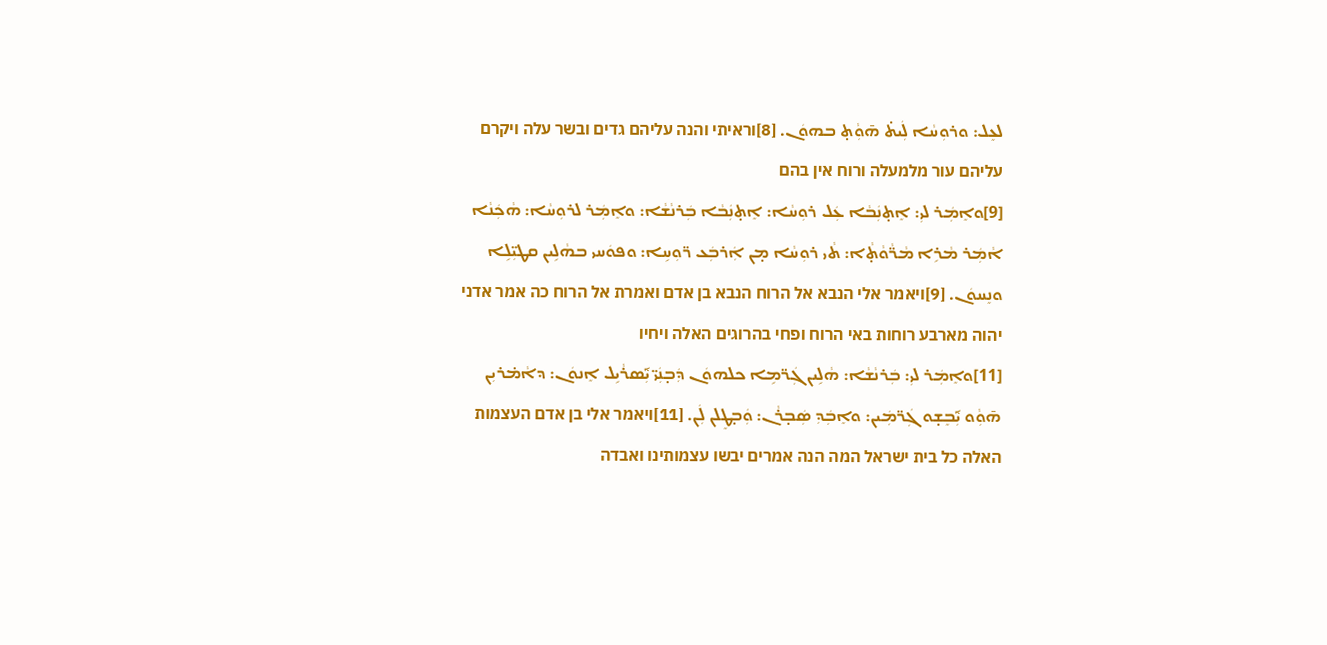ܠܥܸܠ: ܘܪܘܼܚܵܐ ܠܲܝܬ̇ ܗ̄ܘܼܵܬ̣ ܒܗܘܿܢ. [8]וראיתי והנה עליהם גדים ובשר עלה ויקרם עליהם עור מלמעלה ורוח אין בהם
[9]ܘܐܸܡܲܪ ܠܝܼ: ܐܸܬ̣ܢܲܒܵܐ ܥܲܠ ܪܘܼܚܵܐ: ܐܸܬ̣ܢܲܒܵܐ ܒܲܪܢܵܫܵܐ: ܘܐܸܡܲܪ ܠܪܘܼܚܵܐ: ܗܵܟܲܢܵܐ ܐܵܡܲܪ ܡܵܪܹܐ ܡܵܪ̈ܵܘܵܬ̣ܵܐ: ܬܵܝ ܪܘܼܚܵܐ ܡ̣ܢ ܐܲܪܒܲܥ ܪ̈ܘܼܚܹܐ: ܘܦܘܿܚܝ ܒܗܵܠܹܝܢ ܩܛܝܼ̈ܠܹܐ ܘܢܸܚܘܿܢ. [9]ויאמר אלי הנבא אל הרוח הנבא בן אדם ואמרת אל הרוח כה אמר אדני יהוה מארבע רוחות באי הרוח ופחי בהרוגים האלה ויחיו
[11]ܘܐܸܡܲܪ ܠܝܼ: ܒܲܪܢܵܫܵܐ: ܗܵܠܹܝܢ ܓܲܪ̈ܡܹܐ ܟܠܗܘܿܢ ܕܲܒ̣ܢܲܝ̈ ܝܑܼܣܪܵܝܹܠ ܐܸܢܘܿܢ: ܕܐܵܡ̇ܪܝܼܢ ܗ̄ܘܼܵܘ ܝܑܼܒܸܫ̣ܘ ܓܲܪ̈ܡܲܝܢ: ܘܐܸܒܲܕܼ ܣܲܒ̣ܪܵܢ: ܘܲܒ̣ܛܸܠܢ ܠܲܢ. [11]ויאמר אלי בן אדם העצמות האלה כל בית ישראל המה הנה אמרים יבשו עצמותינו ואבדה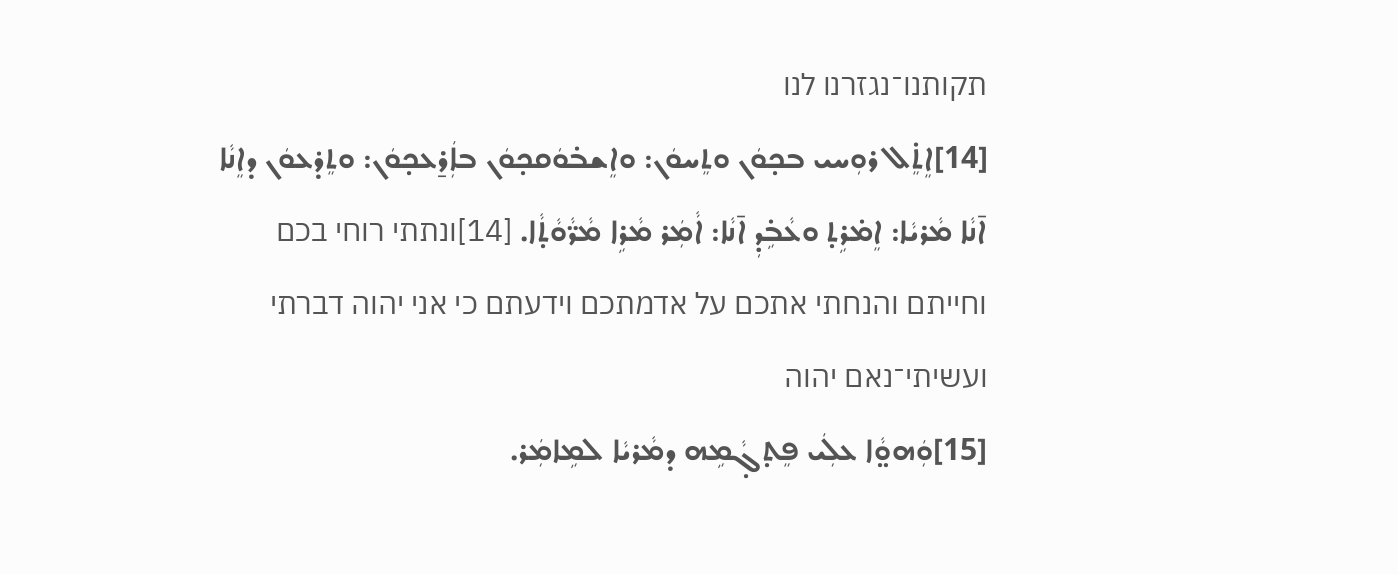תקותנו־נגזרנו לנו
[14]ܐܸܬܸ̇ܠ ܪܘܼܚܝ ܒܟ̣ܘܿܢ ܘܬܸܚܘܿܢ: ܘܐܸܫܒ̇ܘܿܩܟ̣ܘܿܢ ܒܐܲܪ̱ܥܟ̣ܘܿܢ: ܘܬܸܕ̇ܥܘܿܢ ܕܐܸܢܵܐ ܐ̄ܢܵܐ ܡܵܪܝܵܐ: ܐܸܡ̇ܪܹܬ̣ ܘܥܵܒܹ̇ܕܼ ܐ̄ܢܵܐ: ܐܵܡܲܪ ܡܵܪܹܐ ܡܵܪ̈ܵܘܵܬ̣ܵܐ. [14]ונתתי רוחי בכם וחייתם והנחתי אתכם על אדמתכם וידעתם כי אני יהוה דברתי ועשיתי־נאם יהוה
[15]ܘܲܗܘ̤ܵܐ ܥܠܲܝ ܦܸܬ̣ܓ̣ܵܡܹܗ ܕܡܵܪܝܵܐ ܠܡܹܐܡܲܪ.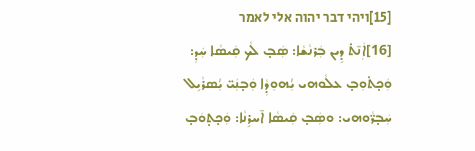[15]ויהי דבר יהוה אלי לאמר
[16]ܐܲܢ̄ܬ̇ ܕܹܝܢ ܒܲܪܢܵܫܵܐ: ܣܲܒ̣ ܠܵܟ ܩܲܝܣܵܐ ܚܲܕܼ: ܘܲܟ̣ܬ̇ܘܼܒ̣ ܥܠܵܘܗܝ ܝܑܼܗܘܼܕܼܵܐ ܘܲܒ̣ܢܲܝ̈ ܝܑܼܣܪܵܝܹܠ ܚܲܒ̣ܪ̈ܵܘܗܝ: ܘܣܲܒ̣ ܩܲܝܣܵܐ ܐ̄ܚܪܹܢܵܐ: ܘܲܟ̣ܬ̣ܘܿܒ̣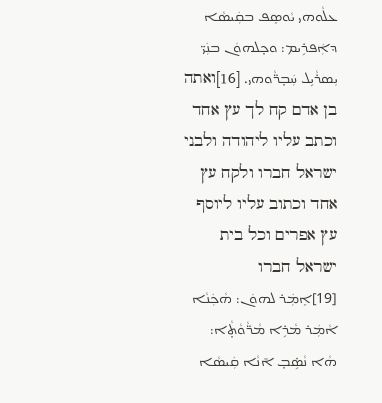ܥܠܵܘܗܝ ܝܵܘܣܸܦ ܒܩܲܝܣܵܐ ܕܐܲܦܪܹܝܡ: ܘܟ̣ܠܗܘܿܢ ܒܢܲܝ̈ ܝܼܣܪܵܝܹܠ ܚܲܒ̣ܪ̈ܵܘܗܝ. [16]ואתה בן אדם קח לך עץ אחד וכתב עליו ליהודה ולבני ישראל חברו ולקח עץ אחד וכתוב עליו ליוסף עץ אפרים וכל בית ישראל חברו
[19]ܐܸܡܲܪ ܠܗܘܿܢ: ܗܵܟܲܢܵܐ ܐܵܡܲܪ ܡܵܪܹܐ ܡܵܪ̈ܵܘܵܬ̣ܵܐ: ܗܵܐ ܢܵܣܹ̇ܒ̣ ܐ̄ܢܵܐ ܩܲܝܣܵܐ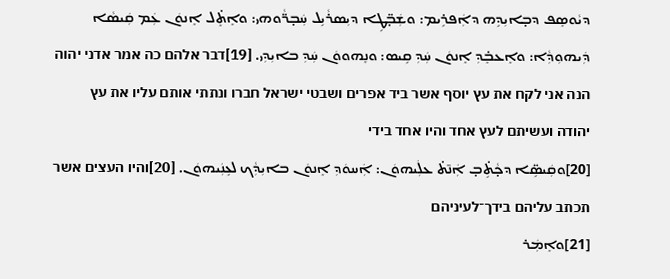ܕܝܵܘܣܸܦ ܕܒ̣ܐܝܼܕܹܗ ܕܐܲܦܪܹܝܡ: ܘܫܲܒ̣̈ܛܹܐ ܕܝܼܣܪܵܝܹܠ ܚܲܒ̣ܪ̈ܵܘܗܝ: ܘܐܸܬܸ̇ܠ ܐܸܢܘܿܢ ܥܲܡ ܩܲܝܣܵܐ ܕܲܝܗܘܼܕܼܵܐ: ܘܐܸܥܒܸ̇ܕܼ ܐܸܢܘܿܢ ܚܲܕܼ ܩܹܝܣ: ܘܢܸܗܘܘܿܢ ܚܲܕܼ ܒܐܝܼܕܼܝ. [19]דבר אלהם כה אמר אדני יהוה הנה אני לקח את עץ יוסף אשר ביד אפרים ושבטי ישראל חברו ונתתי אותם עליו את עץ יהודה ועשיתם לעץ אחד והיו אחד בידי
[20]ܘܩܲܝܣܹ̈ܐ ܕܟ̣ܵܬܹ̇ܒ̣ ܐܲܢ̄ܬ̇ ܥܠܲܝܗܘܿܢ: ܐܲܚܘܿܕܼ ܐܸܢܘܿܢ ܒܐܝܼܕܼܵܟ ܠܥܹܢܲܝܗܘܿܢ. [20]והיו העצים אשר תכתב עליהם בידך־לעיניהם
[21]ܘܐܸܡܲܪ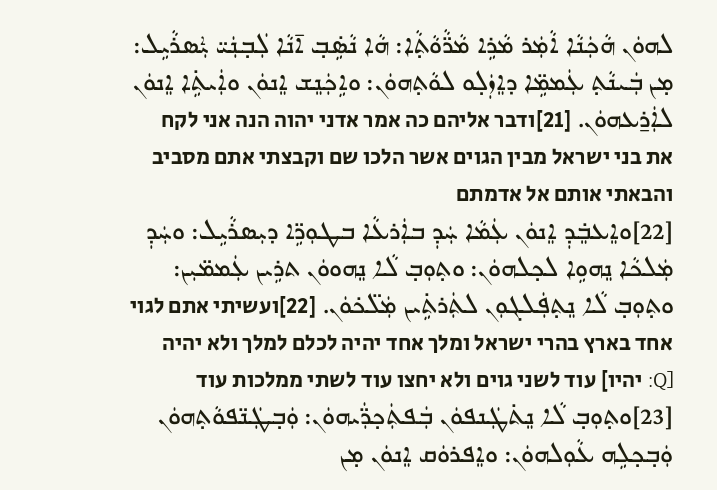ܠܗܘܿܢ ܗܵܟܲܢܵܐ ܐܵܡܲܪ ܡܵܪܹܐ ܡܵܪ̈ܵܘܵܬ̣ܵܐ: ܗܵܐ ܢܵܣܹ̇ܒ̣ ܐ̄ܢܵܐ ܠܲܒ̣ܢܲܝ̈ ܝܑܼܣܪܵܝܹܠ: ܡ̣ܢ ܒܲܝܢܵܬ̣ ܥܲܡܡܹ̈ܐ ܕܐܸܙܲܠ̣ܘ ܠܘܵܬ̣ܗܘܿܢ: ܘܐܹܟܲܢܸܫ ܐܸܢܘܿܢ ܘܐܲܝܬܹ̇ܐ ܐܸܢܘܿܢ ܠܐܲܪ̱ܥܗܘܿܢ. [21]ודבר אליהם כה אמר אדני יהוה הנה אני לקח את בני ישראל מבין הגוים אשר הלכו שם וקבצתי אתם מסביב והבאתי אותם אל אדמתם
[22]ܘܐܸܥܒܸ̇ܕܼ ܐܸܢܘܿܢ ܥܲܡܵܐ ܚܲܕܼ ܒܐܲܪܥܵܐ ܒܛܘܼܪܹ̈ܐ ܕܝܼܣܪܵܝܹܠ: ܘܚܲܕܼ ܡܲܠܟܵܐ ܢܸܗܘܹܐ ܠܟ̣ܠܗܘܿܢ: ܘܬ̣ܘܼܒ̣ ܠܵܐ ܢܸܗܘܘܿܢ ܬܪܹܝܢ ܥܲܡܡ̈ܝܼܢ: ܘܬ̣ܘܼܒ̣ ܠܵܐ ܢܸܬ̣ܦܲܠܓܘܼܢ ܠܬܲܪܬܹ̇ܝܢ ܡܲܠ̈ܟ̇ܘܿܢ. [22]ועשיתי אתם לגוי אחד בארץ בהרי ישראל ומלך אחד יהיה לכלם למלך ולא יהיה [Q: יהיו] עוד לשני גוים ולא יחצו עוד לשתי ממלכות עוד
[23]ܘܬ̣ܘܼܒ̣ ܠܵܐ ܢܸܬ̇ܛܲܢܦܘܿܢ ܒܲܦܬܲܟ̣ܪ̈ܲܝܗܘܿܢ: ܘܲܒ̣ܛܲܢ̈ܦܘܵܬ̣ܗܘܿܢ ܘܲܒ̣ܟ̣ܠܹܗ ܥܵܘܼܠܗܘܿܢ: ܘܐܸܦܪܘܿܩ ܐܸܢܘܿܢ ܡ̣ܢ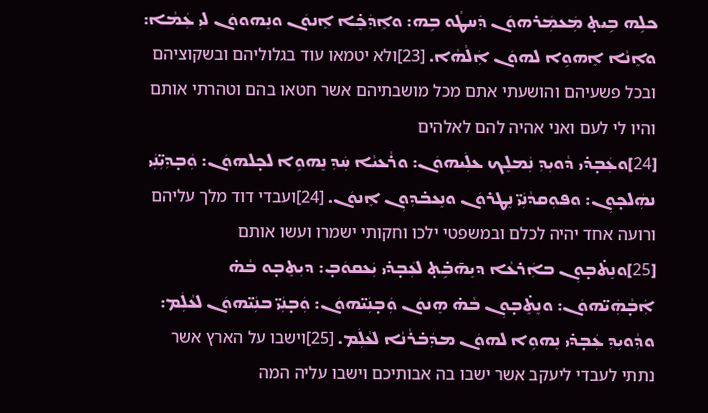ܟܠܹܗ ܒܹܝܬ̣ ܡܲܥܡܲܪܗܘܿܢ ܕܲܚܛܵܘ ܒܹܗ: ܘܐܸܕܲܟܸ̇ܐ ܐܸܢܘܿܢ ܘܢܸܗܘܘܿܢ ܠܝܼ ܥܲܡܵܐ: ܘܐܸܢܵܐ ܐܸܗܘܹܐ ܠܗܘܿܢ ܐܲܠܵܗܵܐ. [23]ולא יטמאו עוד בגלוליהם ובשקוציהם ובכל פשעיהם והושעתי אתם מכל מושבתיהם אשר חטאו בהם וטהרתי אותם והיו לי לעם ואני אהיה להם לאלהים
[24]ܘܥܲܒ̣ܕ̇ܝ ܕܵܘܝܼܕܼ ܢܲܡܠܸܟ ܥܠܲܝܗܘܿܢ: ܘܪܵܥܝܵܐ ܚܲܕܼ ܢܸܗܘܹܐ ܠܟ̣ܠܗܘܿܢ: ܘܲܒ̣ܕܼܝܼ̈ܢܲܝ ܢܗܲܠܟ̣ܘܼܢ: ܘܦܘܼܩܕܵܢܲܝ̈ ܢܸܛܪܘܿܢ ܘܢܸܥܒ̇ܕܼܘܼܢ ܐܸܢܘܿܢ. [24]ועבדי דוד מלך עליהם ורועה אחד יהיה לכלם ובמשפטי ילכו וחקותי ישמרו ועשו אותם
[25]ܘܢܸܬ̇ܒ̣ܘܼܢ ܒܐܲܪܥܵܐ ܕܝܸܗ̄ܒܹ̇ܬ̣ ܠܥܲܒ̣ܕ̇ܝ ܝܲܥܩܘܿܒ̣: ܕܝܼܬܸܒ̣ܘ ܒܵܗ̇ ܐܲܒ̣ܵܗܲܝ̈ܗܘܿܢ: ܘܢܸܬܸ̇ܒ̣ܘܼܢ ܒܵܗ̇ ܗܸܢܘܿܢ ܘܲܒ̣ܢܲܝ̈ܗܘܿܢ: ܘܲܒ̣ܢܲܝ̈ ܒܢܲܝ̈ܗܘܿܢ ܠܥܵܠܲܡ: ܘܕܼܵܘܝܼܕܼ ܥܲܒ̣ܕ̇ܝ ܢܸܗܘܹܐ ܠܗܘܿܢ ܡܕܲܒ̇ܪܵܢܵܐ ܠܥܵܠܲܡ. [25]וישבו על הארץ אשר נתתי לעבדי ליעקב אשר ישבו בה אבותיכם וישבו עליה המה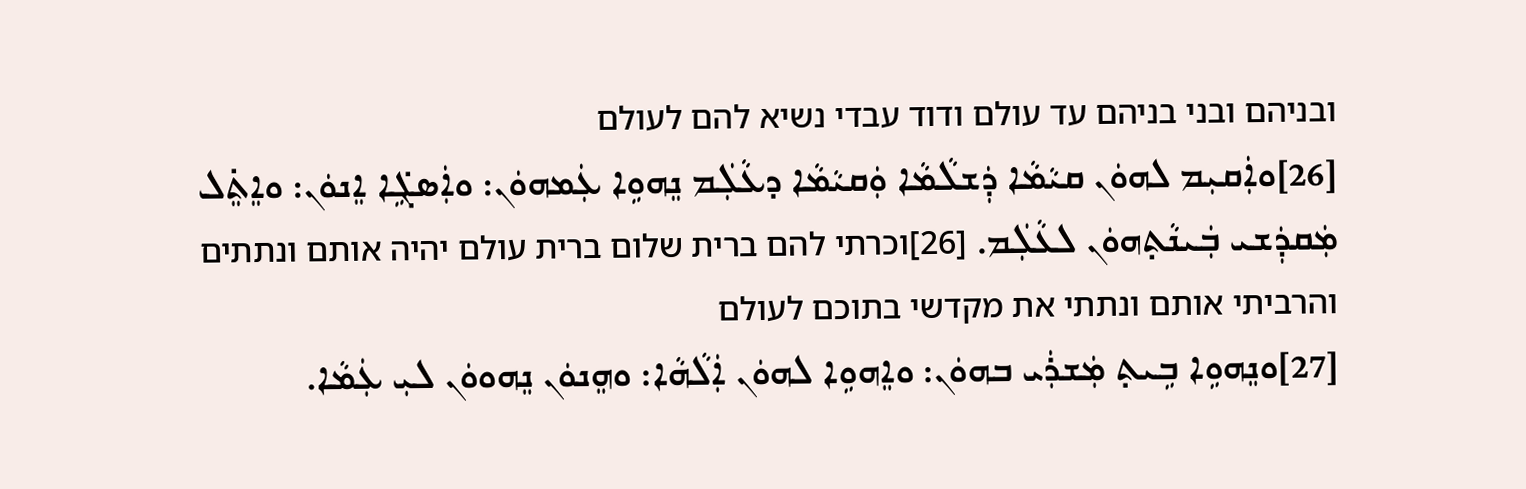ובניהם ובני בניהם עד עולם ודוד עבדי נשיא להם לעולם
[26]ܘܐܲܩܝܼܡ ܠܗܘܿܢ ܩܝܵܡܵܐ ܕܲܫܠܵܡܵܐ ܘܲܩܝܵܡܵܐ ܕܥܵܠܲܡ ܢܸܗܘܹܐ ܥܲܡܗܘܿܢ: ܘܐܲܣܓܹ̇ܐ ܐܸܢܘܿܢ: ܘܐܸܬܸ̇ܠ ܡܲܩܕܲܫܝ ܒܲܝܢܵܬ̣ܗܘܿܢ ܠܥܵܠܲܡ. [26]וכרתי להם ברית שלום ברית עולם יהיה אותם ונתתים והרביתי אותם ונתתי את מקדשי בתוכם לעולם
[27]ܘܢܸܗܘܹܐ ܒܹܝܬ̣ ܡܲܫܪܲܝ ܒܗܘܿܢ: ܘܐܸܗܘܹܐ ܠܗܘܿܢ ܐܲܠܵܗܵܐ: ܘܗܸܢܘܿܢ ܢܸܗܘܘܿܢ ܠܝܼ ܥܲܡܵܐ.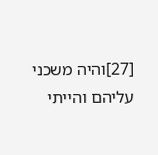[27]והיה משכני עליהם והייתי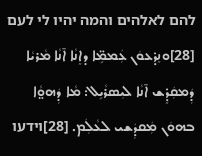להם לאלהים והמה יהיו לי לעם
[28]ܘܢܸܕ̇ܥܘܿܢ ܥܲܡܡܹ̈ܐ ܕܐܸܢܵܐ ܐ̄ܢܵܐ ܡܵܪܝܵܐ ܕܲܡܩܲܕܸ̇ܫ ܐ̄ܢܵܐ ܠܝܼܣܪܵܝܹܠ: ܡܵܐ ܕܲܗܘ̤ܵܐ ܒܗܘܿܢ ܡܲܩܕܲܫܝ ܠܥܵܠܲܡ. [28]וידעו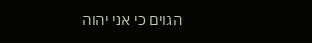הגוים כי אני יהוה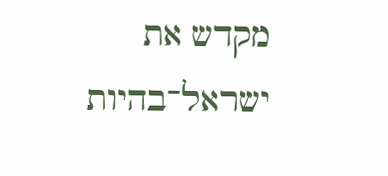מקדש את ישראל־בהיות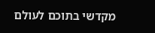מקדשי בתוכם לעולם